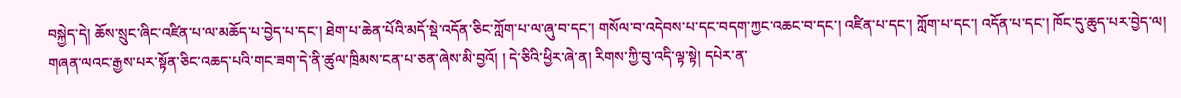བསྐྱེད་དེ། ཆོས་སྲུང་ཞིང་འཛིན་པ་ལ་མཆོད་པ་བྱེད་པ་དང་། ཐེག་པ་ཆེན་པོའི་མདོ་སྡེ་འདོན་ཅིང་ཀློག་པ་ལ་ཞུ་བ་དང་། གསོལ་བ་འདེབས་པ་དང་བདག་ཀྱང་འཆང་བ་དང་། འཛིན་པ་དང་། ཀློག་པ་དང་། འདོན་པ་དང་། ཁོང་དུ་ཆུད་པར་བྱེད་ལ། གཞན་ལའང་རྒྱས་པར་སྟོན་ཅིང་འཆད་པའི་གང་ཟག་དེ་ནི་ཚུལ་ཁྲིམས་ངན་པ་ཅན་ཞེས་མི་བྱའོ། ། དེ་ཅིའི་ཕྱིར་ཞེ་ན། རིགས་ཀྱི་བུ་འདི་ལྟ་སྟེ། དཔེར་ན་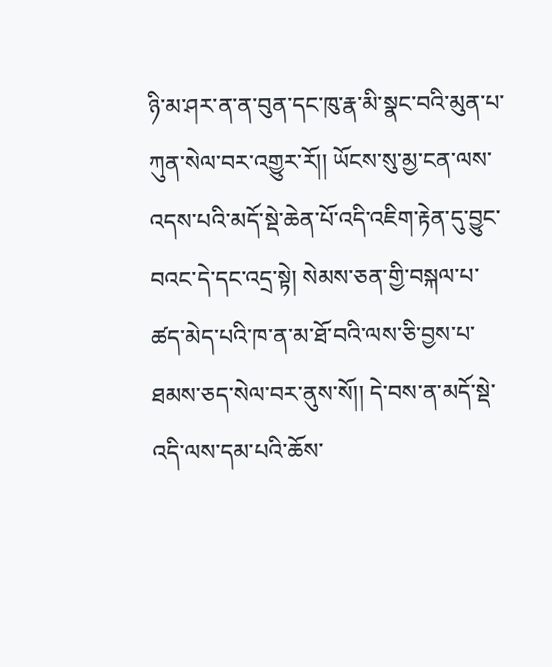ཉི་མ་ཤར་ན་ན་བུན་དང་ཁུ་རྣ་མི་སྣང་བའི་མུན་པ་ཀུན་སེལ་བར་འགྱུར་རོ།། ཡོངས་སུ་མྱ་ངན་ལས་འདས་པའི་མདོ་སྡེ་ཆེན་པོ་འདི་འཇིག་རྟེན་དུ་བྱུང་བའང་དེ་དང་འདྲ་སྟེ། སེམས་ཅན་གྱི་བསྐལ་པ་ཚད་མེད་པའི་ཁ་ན་མ་ཐོ་བའི་ལས་ཅི་བྱས་པ་ཐམས་ཅད་སེལ་བར་ནུས་སོ།། དེ་བས་ན་མདོ་སྡེ་འདི་ལས་དམ་པའི་ཆོས་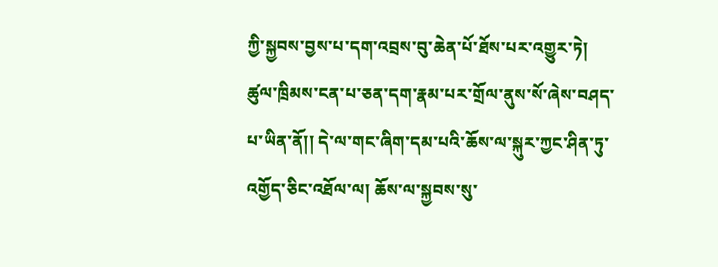ཀྱི་སྐྱབས་བྱས་པ་དག་འབྲས་བུ་ཆེན་པོ་ཐོས་པར་འགྱུར་ཏེ། ཚུལ་ཁྲིམས་ངན་པ་ཅན་དག་རྣམ་པར་གྲོལ་ནུས་སོ་ཞེས་བཤད་པ་ཡིན་ནོ།། དེ་ལ་གང་ཞིག་དམ་པའི་ཆོས་ལ་སྐུར་ཀྱང་ཤིན་ཏུ་འགྱོད་ཅིང་འཐོལ་ལ། ཆོས་ལ་སྐྱབས་སུ་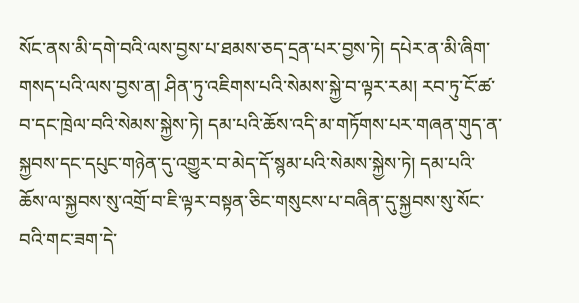སོང་ནས་མི་དགེ་བའི་ལས་བྱས་པ་ཐམས་ཅད་དྲན་པར་བྱས་ཏེ། དཔེར་ན་མི་ཞིག་གསད་པའི་ལས་བྱས་ན། ཤིན་ཏུ་འཇིགས་པའི་སེམས་སྐྱེ་བ་ལྟར་རམ། རབ་ཏུ་ངོ་ཚ་བ་དང་ཁྲེལ་བའི་སེམས་སྐྱེས་ཏེ། དམ་པའི་ཆོས་འདི་མ་གཏོགས་པར་གཞན་གུད་ན་སྐྱབས་དང་དཔུང་གཉེན་དུ་འགྱུར་བ་མེད་དོ་སྙམ་པའི་སེམས་སྐྱེས་ཏེ། དམ་པའི་ཆོས་ལ་སྐྱབས་སུ་འགྲོ་བ་ཇི་ལྟར་བསྟན་ཅིང་གསུངས་པ་བཞིན་དུ་སྐྱབས་སུ་སོང་བའི་གང་ཟག་དེ་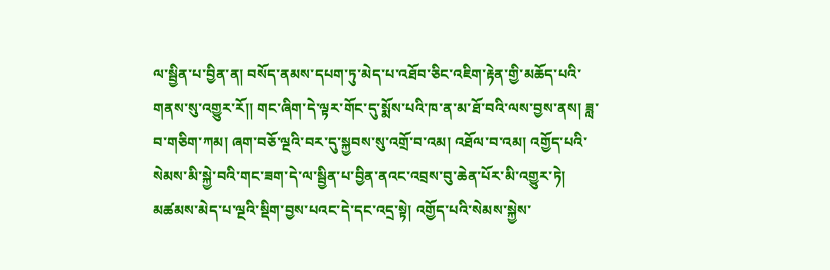ལ་སྦྱིན་པ་བྱིན་ན། བསོད་ནམས་དཔག་ཏུ་མེད་པ་འཐོབ་ཅིང་འཇིག་རྟེན་གྱི་མཆོད་པའི་གནས་སུ་འགྱུར་རོ།། གང་ཞིག་དེ་ལྟར་གོང་དུ་སྨོས་པའི་ཁ་ན་མ་ཐོ་བའི་ལས་བྱས་ནས། ཟླ་བ་གཅིག་ཀམ། ཞག་བཅོ་ལྔའི་བར་དུ་སྐྱབས་སུ་འགྲོ་བ་འམ། འཐོལ་བ་འམ། འགྱོད་པའི་སེམས་མི་སྐྱེ་བའི་གང་ཟག་དེ་ལ་སྦྱིན་པ་བྱིན་ནའང་འབྲས་བུ་ཆེན་པོར་མི་འགྱུར་ཏེ། མཚམས་མེད་པ་ལྔའི་སྡིག་བྱས་པའང་དེ་དང་འདྲ་སྟེ། འགྱོད་པའི་སེམས་སྐྱེས་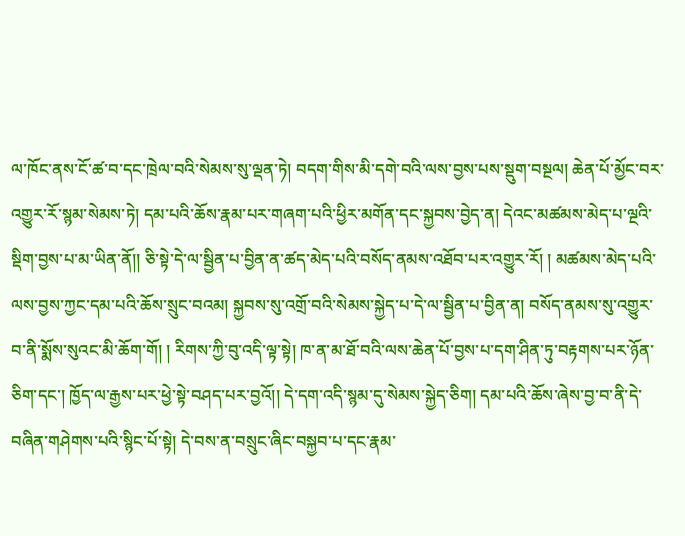ལ་ཁོང་ནས་ངོ་ཚ་བ་དང་ཁྲེལ་བའི་སེམས་སུ་ལྡན་ཏེ། བདག་གིས་མི་དགེ་བའི་ལས་བྱས་པས་སྡུག་བསྔལ། ཆེན་པོ་མྱོང་བར་འགྱུར་རོ་སྙམ་སེམས་ཏེ། དམ་པའི་ཆོས་རྣམ་པར་གཞག་པའི་ཕྱིར་མགོན་དང་སྐྱབས་བྱེད་ན། དེའང་མཚམས་མེད་པ་ལྔའི་སྡིག་བྱས་པ་མ་ཡིན་ནོ།། ཅི་སྟེ་དེ་ལ་སྦྱིན་པ་བྱིན་ན་ཚད་མེད་པའི་བསོད་ནམས་འཐོབ་པར་འགྱུར་རོ། ། མཚམས་མེད་པའི་ལས་བྱས་ཀྱང་དམ་པའི་ཆོས་སྲུང་བའམ། སྐྱབས་སུ་འགྲོ་བའི་སེམས་སྐྱེད་པ་དེ་ལ་སྦྱིན་པ་བྱིན་ན། བསོད་ནམས་སུ་འགྱུར་བ་ནི་སྨོས་སུའང་མི་ཆོག་གོ། ། རིགས་ཀྱི་བུ་འདི་ལྟ་སྟེ། ཁ་ན་མ་ཐོ་བའི་ལས་ཆེན་པོ་བྱས་པ་དག་ཤིན་ཏུ་བརྟགས་པར་ཉོན་ཅིག་དང་། ཁྱོད་ལ་རྒྱས་པར་ཕྱེ་སྟེ་བཤད་པར་བྱའོ།། དེ་དག་འདི་སྙམ་དུ་སེམས་སྐྱེད་ཅིག། དམ་པའི་ཆོས་ཞེས་བྱ་བ་ནི་དེ་བཞིན་གཤེགས་པའི་སྙིང་པོ་སྟེ། དེ་བས་ན་བསྲུང་ཞིང་བསྐྱབ་པ་དང་རྣམ་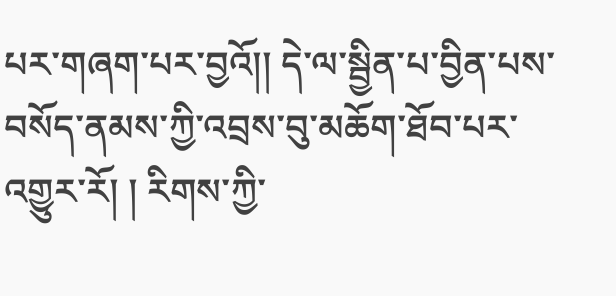པར་གཞག་པར་བྱའོ།། དེ་ལ་སྦྱིན་པ་བྱིན་པས་བསོད་ནམས་ཀྱི་འབྲས་བུ་མཆོག་ཐོབ་པར་འགྱུར་རོ། ། རིགས་ཀྱི་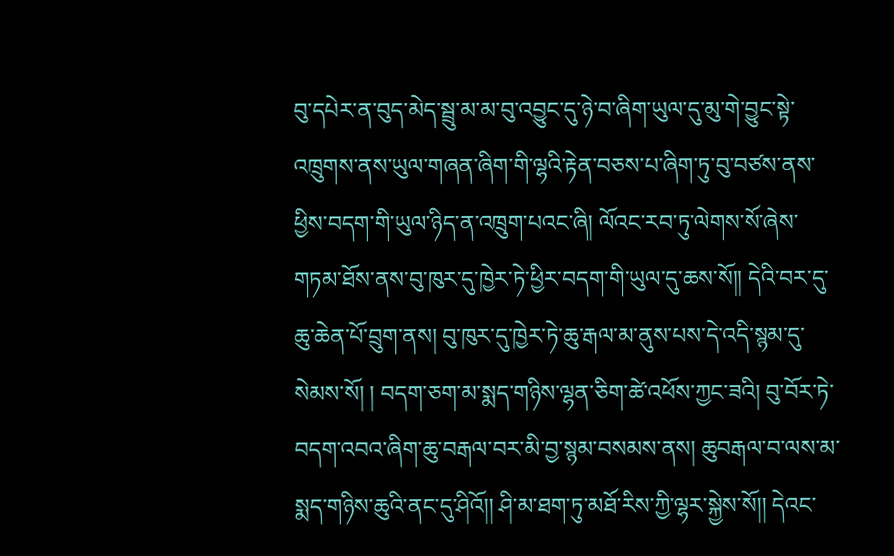བུ་དཔེར་ན་བུད་མེད་སྦྲུ་མ་མ་བུ་འབྱུང་དུ་ཉེ་བ་ཞིག་ཡུལ་དུ་མུ་གེ་བྱུང་སྟེ་འཁྲུགས་ནས་ཡུལ་གཞན་ཞིག་གི་ལྷའི་རྟེན་བཅས་པ་ཞིག་ཏུ་བུ་བཙས་ནས་ཕྱིས་བདག་གི་ཡུལ་ཉིད་ན་འཁྲུག་པའང་ཞི། ལོའང་རབ་ཏུ་ལེགས་སོ་ཞེས་གཏམ་ཐོས་ནས་བུ་ཁུར་དུ་ཁྱེར་ཏེ་ཕྱིར་བདག་གི་ཡུལ་དུ་ཆས་སོ།། དེའི་བར་དུ་ཆུ་ཆེན་པོ་བྲུག་ནས། བུ་ཁུར་དུ་ཁྱེར་ཏེ་ཆུ་རྒལ་མ་ནུས་པས་དེ་འདི་སྙམ་དུ་སེམས་སོ། ། བདག་ཅག་མ་སྨད་གཉིས་ལྷན་ཅིག་ཚེ་འཕོས་ཀྱང་ཟའི། བུ་བོར་ཏེ་བདག་འབའ་ཞིག་ཆུ་བརྒལ་བར་མི་བྱ་སྙམ་བསམས་ནས། ཆུབརྒལ་བ་ལས་མ་སྨད་གཉིས་ཆུའི་ནང་དུ་ཤིའོ།། ཤི་མ་ཐག་ཏུ་མཐོ་རིས་ཀྱི་ལྷར་སྐྱེས་སོ།། དེའང་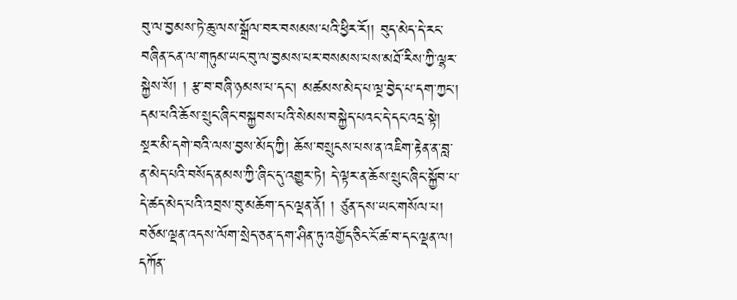བུ་ལ་བྱམས་ཏེ་ཆུ་ལས་སྒྲོལ་བར་བསམས་པའི་ཕྱིར་རོ།། བུད་མེད་དེ་རང་བཞིན་ངན་ལ་གཏུམ་ཡང་བུ་ལ་བྱམས་པར་བསམས་པས་མཐོ་རིས་ཀྱི་ལྷར་སྐྱེས་སོ། ། རྩ་བ་བཞི་ཉམས་པ་དང་། མཚམས་མེད་པ་ལྔ་བྱེད་པ་དག་ཀྱང་། དམ་པའི་ཆོས་སྲུང་ཞིང་བསྐྱབས་པའི་སེམས་བསྐྱེད་པའང་དེ་དང་འདྲ་སྟེ། སྔར་མི་དགེ་བའི་ལས་བྱས་མོད་ཀྱི། ཆོས་བསྲུངས་པས་ན་འཇིག་རྟེན་ན་བླ་ན་མེད་པའི་བསོད་ནམས་ཀྱི་ཞིང་དུ་འགྱུར་ཏེ། དེ་ལྟར་ན་ཆོས་སྲུང་ཞིང་སྐྱོབ་པ་དེ་ཚད་མེད་པའི་འབྲས་བུ་མཆོག་དང་ལྡན་ནོ། ། ཙུན་དས་ཡང་གསོལ་པ། བཅོམ་ལྡན་འདས་ལོག་སྲེད་ཅན་དག་ཤིན་ཏུ་འགྱོད་ཅིང་ངོ་ཚ་བ་དང་ལྡན་ལ། དཀོན་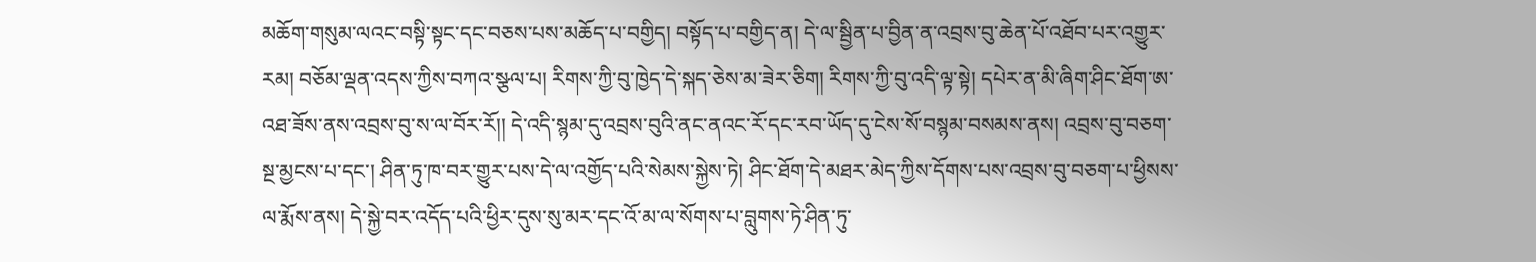མཆོག་གསུམ་ལའང་བསྟི་སྟང་དང་བཅས་པས་མཆོད་པ་བགྱིད། བསྟོད་པ་བགྱིད་ན། དེ་ལ་སྦྱིན་པ་བྱིན་ན་འབྲས་བུ་ཆེན་པོ་འཐོབ་པར་འགྱུར་རམ། བཅོམ་ལྡན་འདས་ཀྱིས་བཀའ་སྩལ་པ། རིགས་ཀྱི་བུ་ཁྱེད་དེ་སྐད་ཅེས་མ་ཟེར་ཅིག། རིགས་ཀྱི་བུ་འདི་ལྟ་སྟེ། དཔེར་ན་མི་ཞིག་ཤིང་ཐོག་ཨ་འཐ་ཟོས་ནས་འབྲས་བུ་ས་ལ་བོར་རོ།། དེ་འདི་སྙམ་དུ་འབྲས་བུའི་ནང་ནའང་རོ་དང་རབ་ཡོད་དུ་ངེས་སོ་བསྙམ་བསམས་ནས། འབྲས་བུ་བཅག་སྔ་མྱངས་པ་དང་། ཤིན་ཏུ་ཁ་བར་གྱུར་པས་དེ་ལ་འགྱོད་པའི་སེམས་སྐྱེས་ཏེ། ཤིང་ཐོག་དེ་མཐར་མེད་ཀྱིས་དོགས་པས་འབྲས་བུ་བཅག་པ་ཕྱིསས་ལ་རྨོས་ནས། དེ་སྐྱེ་བར་འདོད་པའི་ཕྱིར་དུས་སུ་མར་དང་འོ་མ་ལ་སོགས་པ་བླུགས་ཏེ་ཤིན་ཏུ་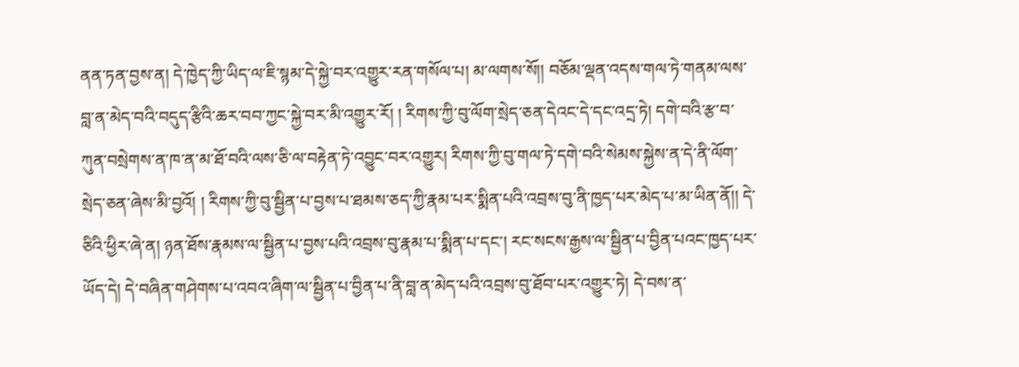ནན་ཏན་བྱས་ན། དེ་ཁྱེད་ཀྱི་ཡིད་ལ་ཇི་སྙམ་དེ་སྐྱེ་བར་འགྱུར་རན་གསོལ་པ། མ་ལགས་སོ།། བཅོམ་ལྡན་འདས་གལ་ཏེ་གནམ་ལས་བླ་ན་མེད་བའི་བདུད་རྩིའི་ཆར་བབ་ཀྱང་སྐྱེ་བར་མི་འགྱུར་རོ། ། རིགས་ཀྱི་བུ་ལོག་སྲེད་ཅན་དེའང་དེ་དང་འདྲ་ཏེ། དགེ་བའི་རྩ་བ་ཀུན་བསྲེགས་ན་ཁ་ན་མ་ཐོ་བའི་ལས་ཅི་ལ་བརྟེན་ཏེ་འབྱུང་བར་འགྱུར། རིགས་ཀྱི་བུ་གལ་ཏེ་དགེ་བའི་སེམས་སྐྱེས་ན་དེ་ནི་ལོག་སྲེད་ཅན་ཞེས་མི་བྱའོ། ། རིགས་ཀྱི་བུ་སྦྱིན་པ་བྱས་པ་ཐམས་ཅད་ཀྱི་རྣམ་པར་སྨིན་པའི་འབྲས་བུ་ནི་ཁྱད་པར་མེད་པ་མ་ཡིན་ནོ།། དེ་ཅིའི་ཕྱིར་ཞེ་ན། ཉན་ཐོས་རྣམས་ལ་སྦྱིན་པ་བྱས་པའི་འབྲས་བུ་རྣམ་པ་སྨིན་པ་དང་། རང་སངས་རྒྱས་ལ་སྦྱིན་པ་བྱིན་པའང་ཁྱད་པར་ཡོད་དེ། དེ་བཞིན་གཤེགས་པ་འབའ་ཞིག་ལ་སྦྱིན་པ་བྱིན་པ་ནི་བླ་ན་མེད་པའི་འབྲས་བུ་ཐོབ་པར་འགྱུར་ཏེ། དེ་བས་ན་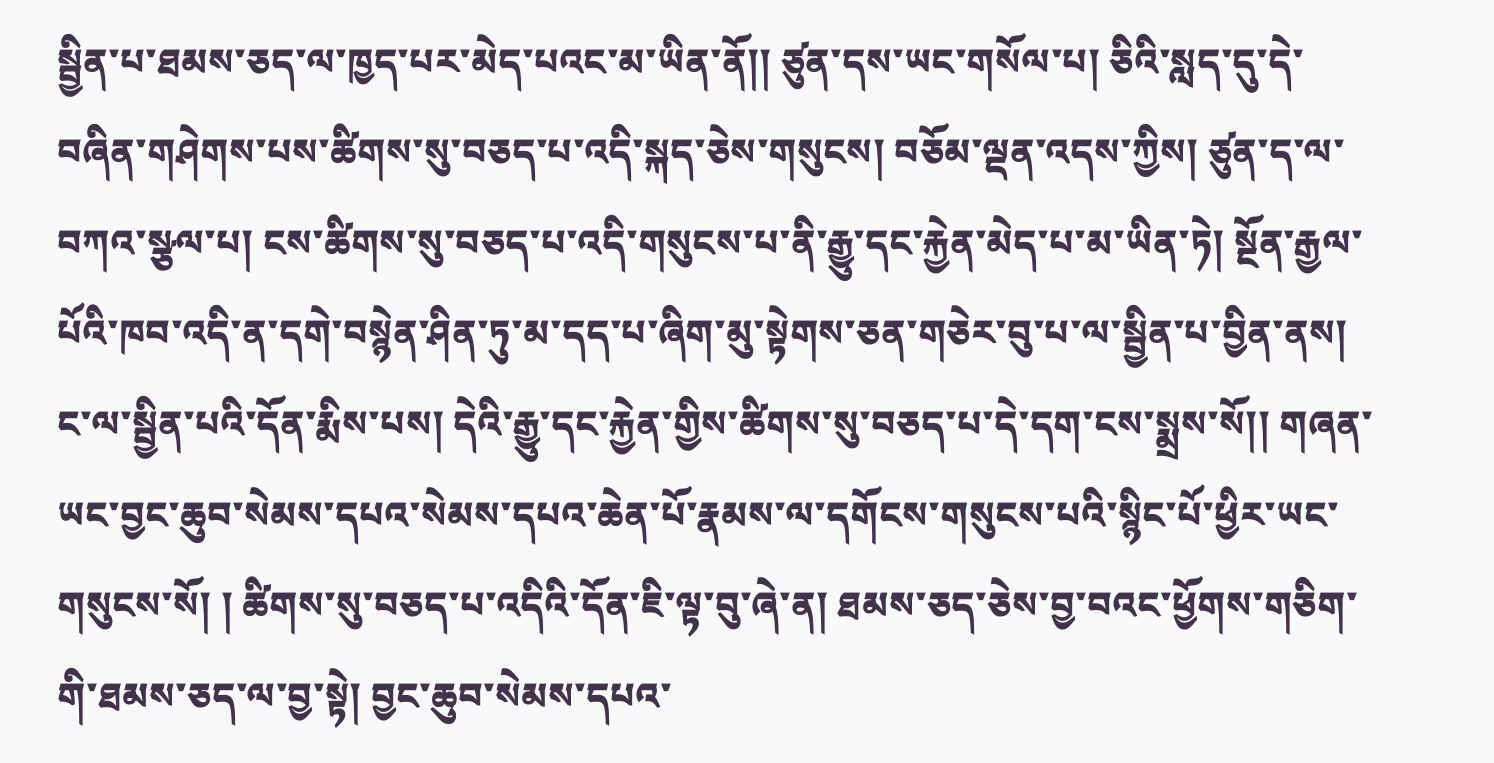སྦྱིན་པ་ཐམས་ཅད་ལ་ཁྱད་པར་མེད་པའང་མ་ཡིན་ནོ།། ཙུན་དས་ཡང་གསོལ་པ། ཅིའི་སླད་དུ་དེ་བཞིན་གཤེགས་པས་ཚིགས་སུ་བཅད་པ་འདི་སྐད་ཅེས་གསུངས། བཅོམ་ལྡན་འདས་ཀྱིས། ཙུན་ད་ལ་བཀའ་སྩལ་པ། ངས་ཚིགས་སུ་བཅད་པ་འདི་གསུངས་པ་ནི་རྒྱུ་དང་རྐྱེན་མེད་པ་མ་ཡིན་ཏེ། སྔོན་རྒྱལ་པོའི་ཁབ་འདི་ན་དགེ་བསྙེན་ཤིན་ཏུ་མ་དད་པ་ཞིག་མུ་སྟེགས་ཅན་གཅེར་བུ་པ་ལ་སྦྱིན་པ་བྱིན་ནས། ང་ལ་སྦྱིན་པའི་དོན་རྨིས་པས། དེའི་རྒྱུ་དང་རྐྱེན་གྱིས་ཚིགས་སུ་བཅད་པ་དེ་དག་ངས་སྨྲས་སོ།། གཞན་ཡང་བྱང་ཆུབ་སེམས་དཔའ་སེམས་དཔའ་ཆེན་པོ་རྣམས་ལ་དགོངས་གསུངས་པའི་སྙིང་པོ་ཕྱིར་ཡང་གསུངས་སོ། ། ཚིགས་སུ་བཅད་པ་འདིའི་དོན་ཇི་ལྟ་བུ་ཞེ་ན། ཐམས་ཅད་ཅེས་བྱ་བའང་ཕྱོགས་གཅིག་གི་ཐམས་ཅད་ལ་བྱ་སྟེ། བྱང་ཆུབ་སེམས་དཔའ་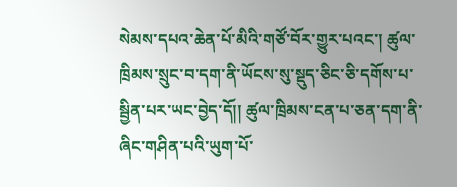སེམས་དཔའ་ཆེན་པོ་མིའི་གཙོ་བོར་གྱུར་པའང་། ཚུལ་ཁྲིམས་སྲུང་བ་དག་ནི་ཡོངས་སུ་སྡུད་ཅིང་ཅི་དགོས་པ་སྦྱིན་པར་ཡང་བྱེད་དོ།། ཚུལ་ཁྲིམས་ངན་པ་ཅན་དག་ནི་ཞིང་གཤིན་པའི་ཡུག་པོ་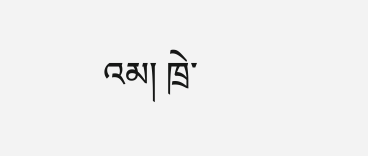འམ། ཁྲེ་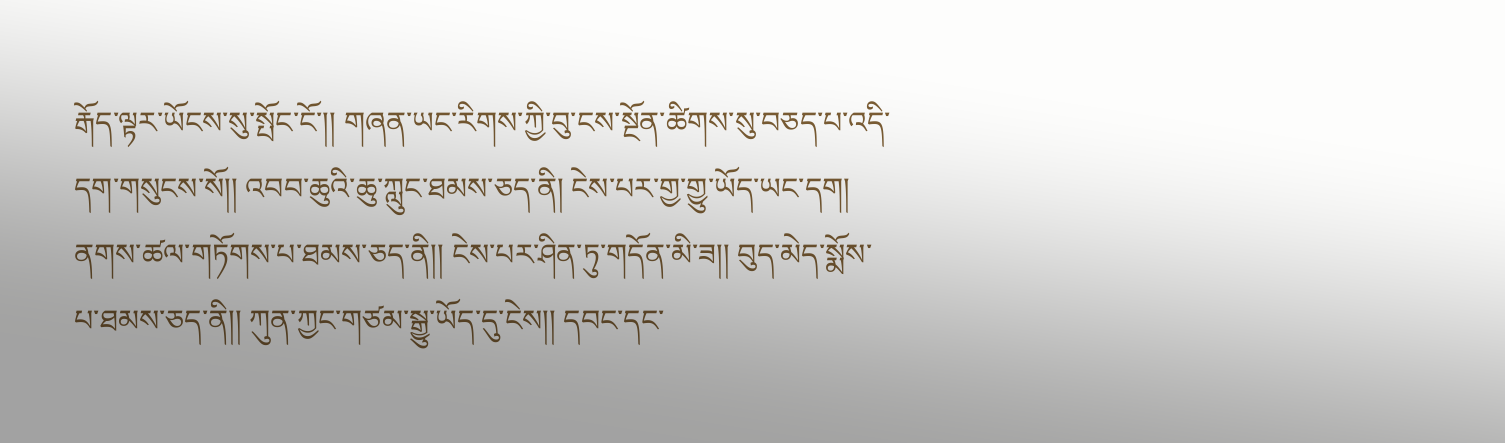རྒོད་ལྟར་ཡོངས་སུ་སྤོང་ངོ་།། གཞན་ཡང་རིགས་ཀྱི་བུ་ངས་སྔོན་ཚིགས་སུ་བཅད་པ་འདི་དག་གསུངས་སོ།། འབབ་ཆུའི་ཆུ་ཀླུང་ཐམས་ཅད་ནི། ངེས་པར་གྱ་གྱུ་ཡོད་ཡང་དག། ནགས་ཚལ་གཏོགས་པ་ཐམས་ཅད་ནི།། ངེས་པར་ཤིན་ཏུ་གདོན་མི་ཟ།། བུད་མེད་སྨོས་པ་ཐམས་ཅད་ནི།། ཀུན་ཀྱང་གཙམ་སྒྱུ་ཡོད་དུ་ངེས།། དབང་དང་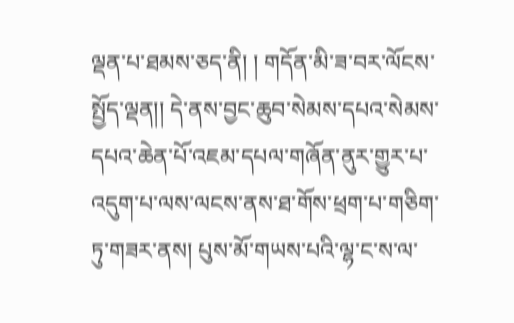ལྡན་པ་ཐམས་ཅད་ནི། ། གདོན་མི་ཟ་བར་ལོངས་སྤྱོད་ལྡན།། དེ་ནས་བྱང་ཆུབ་སེམས་དཔའ་སེམས་དཔའ་ཆེན་པོ་འཇམ་དཔལ་གཞོན་ནུར་གྱུར་པ་འདུག་པ་ལས་ལངས་ནས་ཐ་གོས་ཕྲག་པ་གཅིག་ཏུ་གཟར་ནས། པུས་མོ་གཡས་པའི་ལྷ་ང་ས་ལ་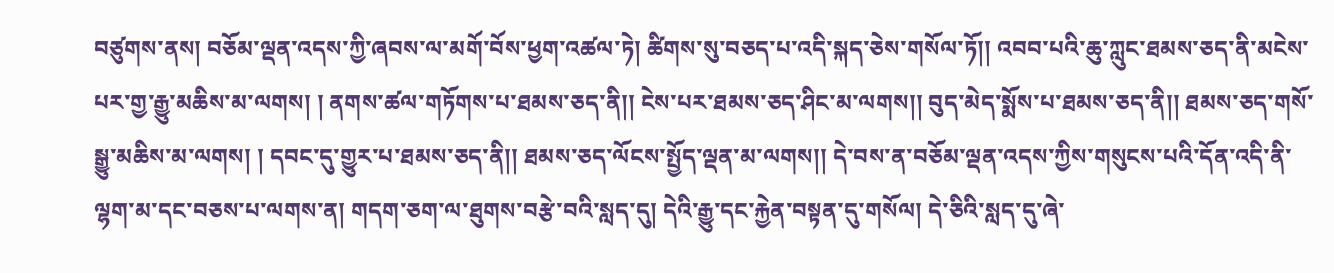བཙུགས་ནས། བཅོམ་ལྡན་འདས་ཀྱི་ཞབས་ལ་མགོ་བོས་ཕྱག་འཚལ་ཏེ། ཚིགས་སུ་བཅད་པ་འདི་སྐད་ཅེས་གསོལ་ཏོ།། འབབ་པའི་ཆུ་ཀླུང་ཐམས་ཅད་ནི་མངེས་པར་གྱ་རྒྱུ་མཆིས་མ་ལགས། ། ནགས་ཚལ་གཏོགས་པ་ཐམས་ཅད་ནི།། ངེས་པར་ཐམས་ཅད་ཤིང་མ་ལགས།། བུད་མེད་སྨོས་པ་ཐམས་ཅད་ནི།། ཐམས་ཅད་གསོ་སྒྱུ་མཆིས་མ་ལགས། ། དབང་དུ་གྱུར་པ་ཐམས་ཅད་ནི།། ཐམས་ཅད་ལོངས་སྤྱོད་ལྡན་མ་ལགས།། དེ་བས་ན་བཅོམ་ལྡན་འདས་ཀྱིས་གསུངས་པའི་དོན་འདི་ནི་ལྷག་མ་དང་བཅས་པ་ལགས་ན། གདག་ཅག་ལ་ཐུགས་བརྩེ་བའི་སླད་དུ། དེའི་རྒྱུ་དང་རྐྱེན་བསྟན་དུ་གསོལ། དེ་ཅིའི་སླད་དུ་ཞེ་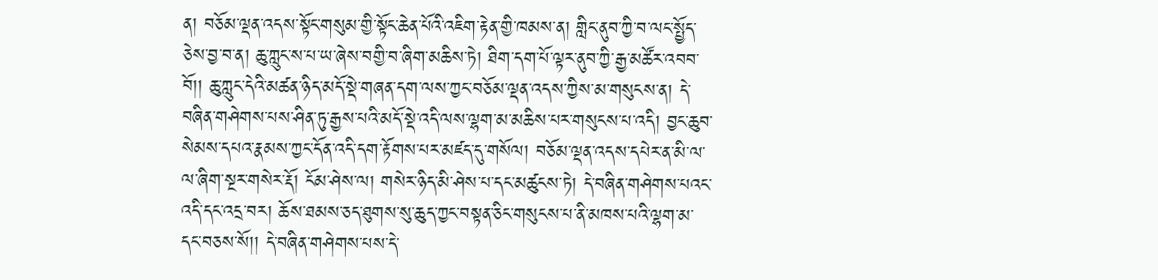ན། བཅོམ་ལྡན་འདས་སྟོང་གསུམ་གྱི་སྟོང་ཆེན་པོའི་འཇིག་རྟེན་གྱི་ཁམས་ན། གླིང་ནུབ་ཀྱི་བ་ལང་སྤྱོད་ཅེས་བྱ་བ་ན། ཆུ་ཀླུང་ས་པ་ཡ་ཞེས་བགྱི་བ་ཞིག་མཆིས་ཏེ། ཐིག་དག་པོ་ལྟར་ནུབ་ཀྱི་རྒྱ་མཚོར་འབབ་བོ།། ཆུ་ཀླུང་དེའི་མཚན་ཉིད་མདོ་སྡེ་གཞན་དག་ལས་ཀྱང་བཅོམ་ལྡན་འདས་ཀྱིས་མ་གསུངས་ན། དེ་བཞིན་གཤེགས་པས་ཤིན་ཏུ་རྒྱས་པའི་མདོ་སྡེ་འདི་ལས་ལྷག་མ་མཆིས་པར་གསུངས་པ་འདི། བྱང་ཆུབ་སེམས་དཔའ་རྣམས་ཀྱང་དོན་འདི་དག་རྟོགས་པར་མཛད་དུ་གསོལ། བཅོམ་ལྡན་འདས་དཔེར་ན་མི་ལ་ལ་ཞིག་སྔར་གསེར་རྡོ། ངོམ་ཤེས་ལ། གསེར་ཉིད་མི་ཤེས་པ་དང་མཚུངས་ཏེ། དེ་བཞིན་གཤེགས་པའང་འདི་དང་འདྲ་བར། ཆོས་ཐམས་ཅད་ཐུགས་སུ་ཆུད་ཀྱང་བསྟན་ཅིང་གསུངས་པ་ནི་མཁས་པའི་ལྷག་མ་དང་བཅས་སོ།། དེ་བཞིན་གཤེགས་པས་དེ་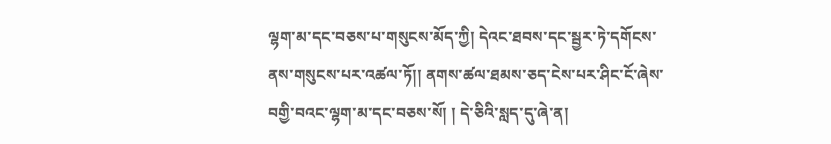ལྷག་མ་དང་བཅས་པ་གསུངས་མོད་ཀྱི། དེའང་ཐབས་དང་སྦྱར་ཏེ་དགོངས་ནས་གསུངས་པར་འཚལ་ཏོ།། ནགས་ཚལ་ཐམས་ཅད་ངེས་པར་ཤིང་ངོ་ཞེས་བགྱི་བའང་ལྷག་མ་དང་བཅས་སོ། ། དེ་ཅིའི་སླད་དུ་ཞེ་ན།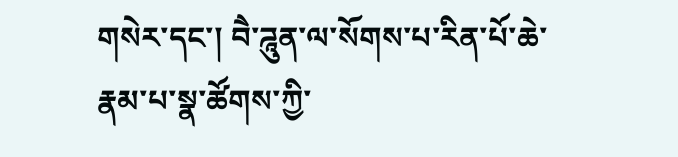གསེར་དང་། བཻ་ཌཱུན་ལ་སོགས་པ་རིན་པོ་ཆེ་རྣམ་པ་སྣ་ཚོགས་ཀྱི་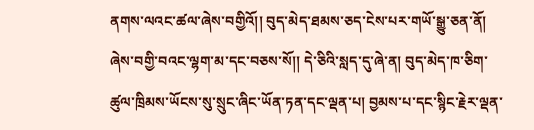ནགས་ལའང་ཚལ་ཞེས་བགྱིའོ།། བུད་མེད་ཐམས་ཅད་ངེས་པར་གཡོ་སྒྱུ་ཅན་ནོ། ཞེས་བགྱི་བའང་ལྷག་མ་དང་བཅས་སོ།། དེ་ཅིའི་སླད་དུ་ཞེ་ན། བུད་མེད་ཁ་ཅིག་ཚུལ་ཁྲིམས་ཡོངས་སུ་སྲུང་ཞིང་ཡོན་ཏན་དང་ལྡན་པ། བྱམས་པ་དང་སྙིང་རྗེར་ལྡན་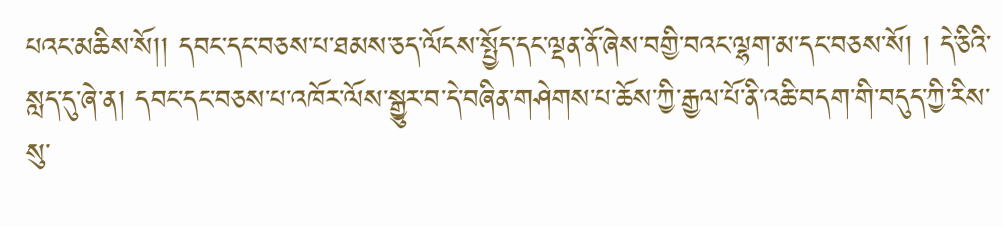པའང་མཆིས་སོ།། དབང་དང་བཅས་པ་ཐམས་ཅད་ལོངས་སྤྱོད་དང་ལྡན་ནོ་ཞེས་བགྱི་བའང་ལྷག་མ་དང་བཅས་སོ། ། དེ་ཅིའི་སླད་དུ་ཞེ་ན། དབང་དང་བཅས་པ་འཁོར་ལོས་སྒྱུར་བ་དེ་བཞིན་གཤེགས་པ་ཆོས་ཀྱི་རྒྱལ་པོ་ནི་འཆི་བདག་གི་བདུད་ཀྱི་རིས་སུ་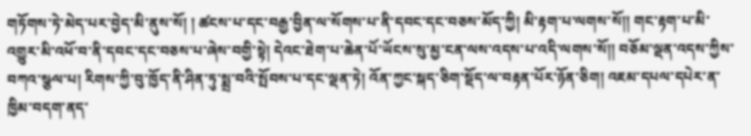གཏོགས་ཏེ་མེད་པར་བྱེད་མི་ནུས་སོ། ། ཚངས་པ་དང་བརྒྱ་བྱིན་ལ་སོགས་པ་ནི་དབང་དང་བཅས་མོད་ཀྱི། མི་རྟག་པ་ལགས་སོ།། གང་རྟག་པ་མི་འགྱུར་མི་འཕོ་བ་ནི་དབང་དང་བཅས་པ་ཞེས་བགྱི་སྟེ། དེའང་ཐེག་པ་ཆེན་པོ་ཡོངས་སུ་མྱ་ངན་ལས་འདས་པ་འདི་ལགས་སོ།། བཅོམ་ལྡན་འདས་ཀྱིས་བཀའ་སྩལ་པ། རིགས་ཀྱི་བུ་ཁྱོད་ནི་ཤིན་ཏུ་སྨྲ་བའི་སྤོབས་པ་དང་ལྡན་ཏེ། འོན་ཀྱང་སྐད་ཅིག་སྡོད་ལ་བརྟན་པོར་ཉོན་ཅིག། འཇམ་དཔལ་དཔེར་ན་ཁྱིམ་བདག་ནད་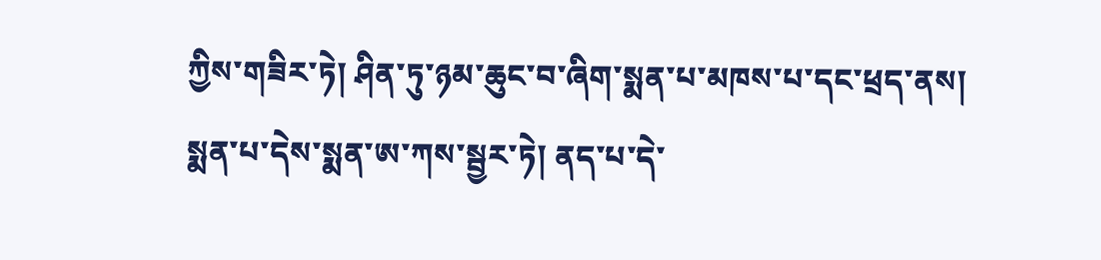ཀྱིས་གཟིར་ཏེ། ཤིན་ཏུ་ཉམ་ཆུང་བ་ཞིག་སྨན་པ་མཁས་པ་དང་ཕྲད་ནས། སྨན་པ་དེས་སྨན་ཨ་ཀས་སྦྱར་ཏེ། ནད་པ་དེ་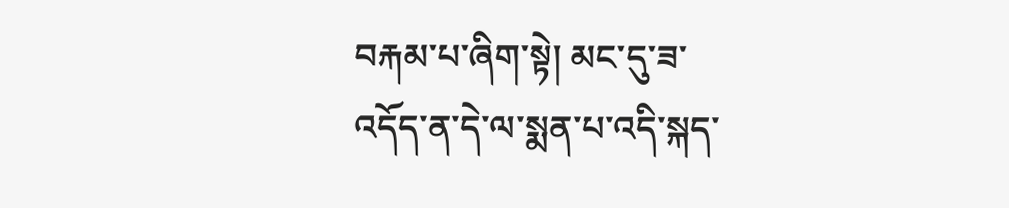བརྐམ་པ་ཞིག་སྟེ། མང་དུ་ཟ་འདོད་ན་དེ་ལ་སྨན་པ་འདི་སྐད་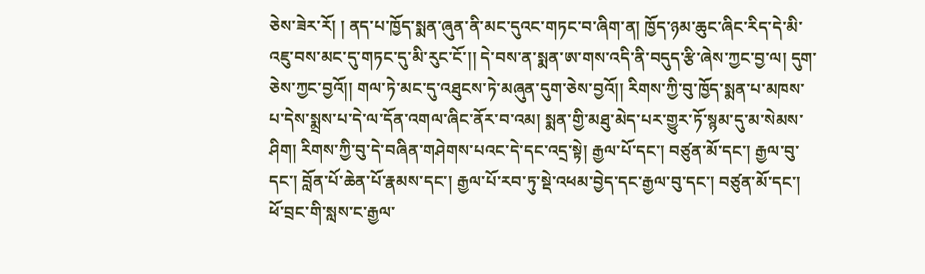ཅེས་ཟེར་རོ། ། ནད་པ་ཁྱོད་སྨན་ཞུན་ནི་མང་དུའང་གཏང་བ་ཞིག་ན། ཁྱོད་ཉམ་ཆུང་ཞིང་རིད་དེ་མི་འཇུ་བས་མང་དུ་གཏང་དུ་མི་རུང་ངོ་།། དེ་བས་ན་སྨན་ཨ་གས་འདི་ནི་བདུད་རྩི་ཞེས་ཀྱང་བྱ་ལ། དུག་ཅེས་ཀྱང་བྱའོ།། གལ་ཏེ་མང་དུ་འཐུངས་ཏེ་མཞུན་དུག་ཅེས་བྱའོ།། རིགས་ཀྱི་བུ་ཁྱོད་སྨན་པ་མཁས་པ་དེས་སྨྲས་པ་དེ་ལ་དོན་འགལ་ཞིང་ནོར་བ་འམ། སྨན་གྱི་མཐུ་མེད་པར་གྱུར་ཏོ་སྙམ་དུ་མ་སེམས་ཤིག། རིགས་ཀྱི་བུ་དེ་བཞིན་གཤེགས་པའང་དེ་དང་འདྲ་སྟེ། རྒྱལ་པོ་དང་། བཙུན་མོ་དང་། རྒྱལ་བུ་དང་། བློན་པོ་ཆེན་པོ་རྣམས་དང་། རྒྱལ་པོ་རབ་ཏུ་སྡེ་འཕམ་བྱེད་དང་རྒྱལ་བུ་དང་། བཙུན་མོ་དང་། ཕོ་བྲང་གི་སླས་ང་རྒྱལ་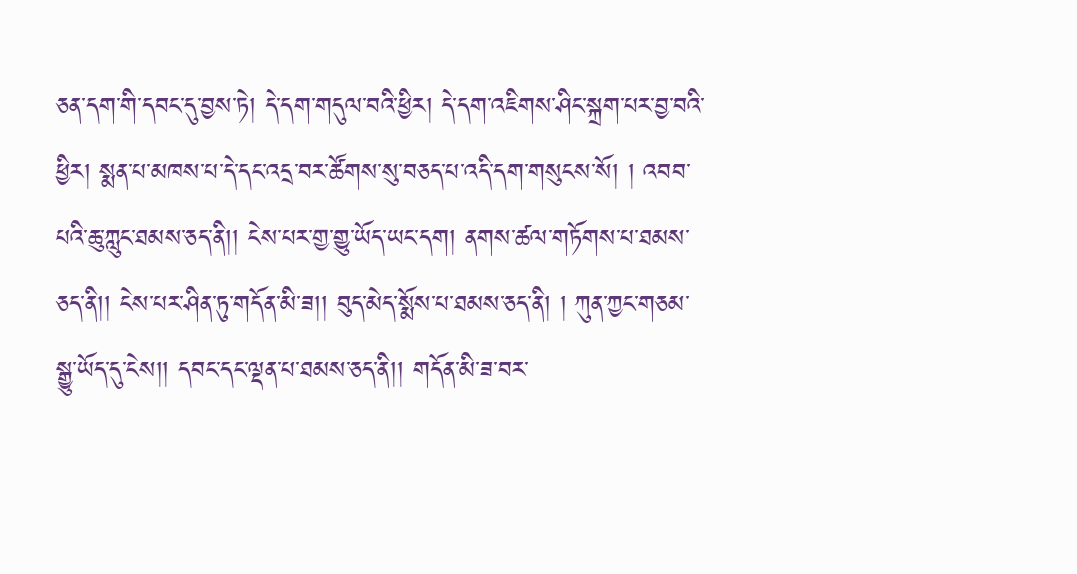ཅན་དག་གི་དབང་དུ་བྱས་ཏེ། དེ་དག་གདུལ་བའི་ཕྱིར། དེ་དག་འཇིགས་ཤིང་སྐྲག་པར་བྱ་བའི་ཕྱིར། སྨན་པ་མཁས་པ་དེ་དང་འདྲ་བར་ཚོགས་སུ་བཅད་པ་འདི་དག་གསུངས་སོ། ། འབབ་པའི་ཆུ་ཀླུང་ཐམས་ཅད་ནི།། ངེས་པར་གྱ་གྱུ་ཡོད་ཡང་དག། ནགས་ཚལ་གཏོགས་པ་ཐམས་ཅད་ནི།། ངེས་པར་ཤིན་ཏུ་གདོན་མི་ཟ།། བུད་མེད་སྨོས་པ་ཐམས་ཅད་ནི། ། ཀུན་ཀྱང་གཅམ་སྒྱུ་ཡོད་དུ་ངེས།། དབང་དང་ལྡན་པ་ཐམས་ཅད་ནི།། གདོན་མི་ཟ་བར་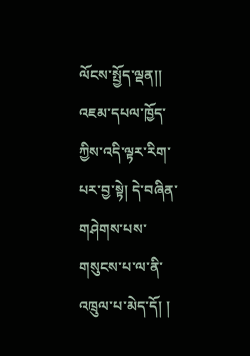ལོངས་སྤྱོད་ལྡན།། འཇམ་དཔལ་ཁྱོད་ཀྱིས་འདི་ལྟར་རིག་པར་བྱ་སྟེ། དེ་བཞིན་གཤེགས་པས་གསུངས་པ་ལ་ནི་འཁྲུལ་པ་མེད་དོ། །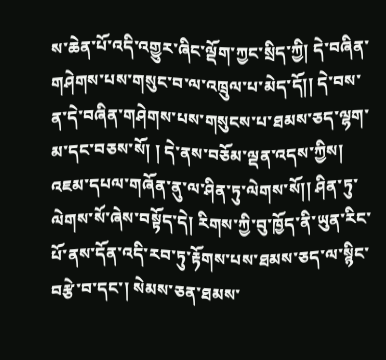ས་ཆེན་པོ་འདི་འགྱུར་ཞིང་ལྡོག་ཀྱང་སྲིད་ཀྱི། དེ་བཞིན་གཤེགས་པས་གསུང་བ་ལ་འཁྲུལ་པ་མེད་དོ།། དེ་བས་ན་དེ་བཞིན་གཤེགས་པས་གསུངས་པ་ཐམས་ཅད་ལྷག་མ་དང་བཅས་སོ། ། དེ་ནས་བཅོམ་ལྡན་འདས་ཀྱིས། འཇམ་དཔལ་གཞོན་ནུ་ལ་ཤིན་ཏུ་ལེགས་སོ།། ཤིན་ཏུ་ལེགས་སོ་ཞེས་བསྟོད་དེ། རིགས་ཀྱི་བུ་ཁྱོད་ནི་ཡུན་རིང་པོ་ནས་དོན་འདི་རབ་ཏུ་རྟོགས་པས་ཐམས་ཅད་ལ་སྙིང་བརྩེ་བ་དང་། སེམས་ཅན་ཐམས་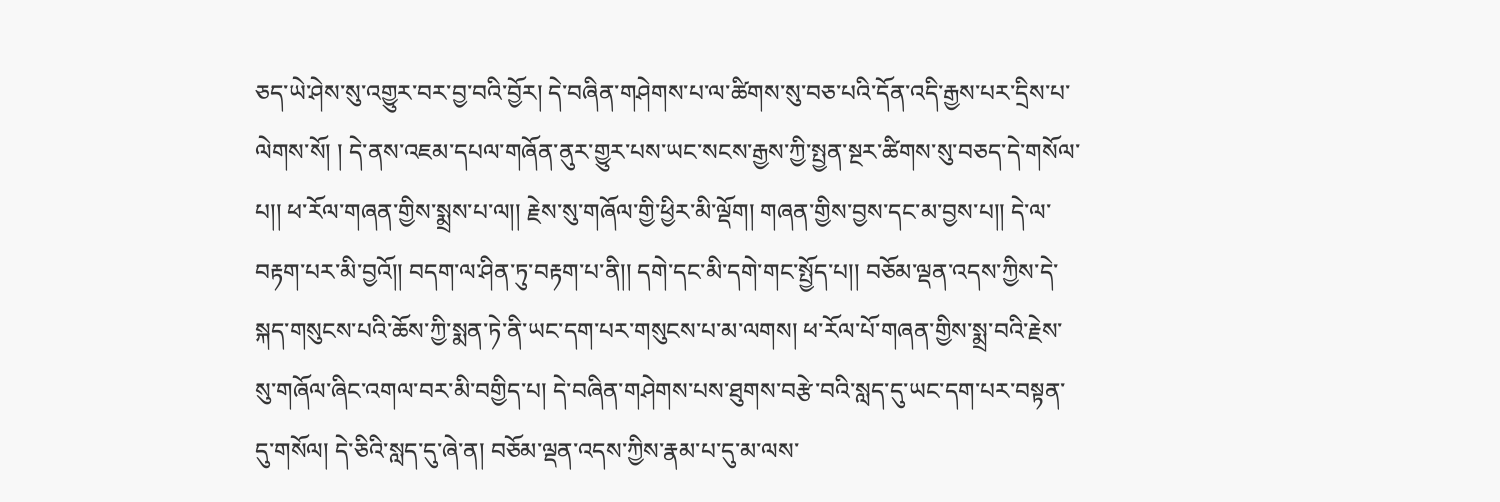ཅད་ཡེ་ཤེས་སུ་འགྱུར་བར་བྱ་བའི་བྱོར། དེ་བཞིན་གཤེགས་པ་ལ་ཚིགས་སུ་བཅ་པའི་དོན་འདི་རྒྱས་པར་དྲིས་པ་ལེགས་སོ། ། དེ་ནས་འཇམ་དཔལ་གཞོན་ནུར་གྱུར་པས་ཡང་སངས་རྒྱས་ཀྱི་སྤྱན་སྔར་ཚིགས་སུ་བཅད་དེ་གསོལ་པ།། ཕ་རོལ་གཞན་གྱིས་སྨྲས་པ་ལ།། རྗེས་སུ་གཞོལ་གྱི་ཕྱིར་མི་ལྡོག། གཞན་གྱིས་བྱས་དང་མ་བྱས་པ།། དེ་ལ་བརྟག་པར་མི་བྱའོ།། བདག་ལ་ཤིན་ཏུ་བརྟག་པ་ནི།། དགེ་དང་མི་དགེ་གང་སྤྱོད་པ།། བཅོམ་ལྡན་འདས་ཀྱིས་དེ་སྐད་གསུངས་པའི་ཆོས་ཀྱི་སྨན་ཏེ་ནི་ཡང་དག་པར་གསུངས་པ་མ་ལགས། ཕ་རོལ་པོ་གཞན་གྱིས་སྨྲ་བའི་རྗེས་སུ་གཞོལ་ཞིང་འགལ་བར་མི་བགྱིད་པ། དེ་བཞིན་གཤེགས་པས་ཐུགས་བརྩེ་བའི་སླད་དུ་ཡང་དག་པར་བསྟན་དུ་གསོལ། དེ་ཅིའི་སླད་དུ་ཞེ་ན། བཅོམ་ལྡན་འདས་ཀྱིས་རྣམ་པ་དུ་མ་ལས་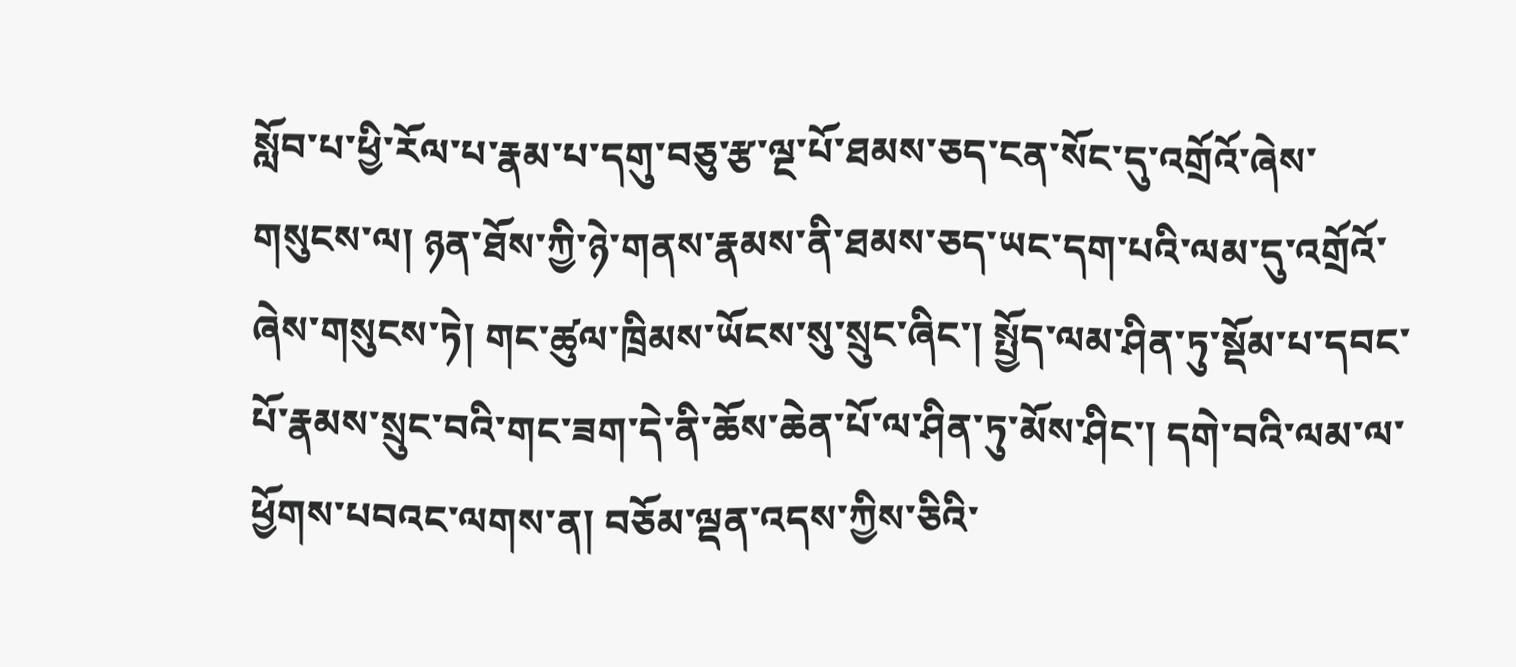སློབ་པ་ཕྱི་རོལ་པ་རྣམ་པ་དགུ་བཅུ་རྩ་ལྔ་པོ་ཐམས་ཅད་ངན་སོང་དུ་འགྲོའོ་ཞེས་གསུངས་ལ། ཉན་ཐོས་ཀྱི་ཉེ་གནས་རྣམས་ནི་ཐམས་ཅད་ཡང་དག་པའི་ལམ་དུ་འགྲོའོ་ཞེས་གསུངས་ཏེ། གང་ཚུལ་ཁྲིམས་ཡོངས་སུ་སྲུང་ཞིང་། སྤྱོད་ལམ་ཤིན་ཏུ་སྡོམ་པ་དབང་པོ་རྣམས་སྲུང་བའི་གང་ཟག་དེ་ནི་ཆོས་ཆེན་པོ་ལ་ཤིན་ཏུ་མོས་ཤིང་། དགེ་བའི་ལམ་ལ་ཕྱོགས་པབའང་ལགས་ན། བཅོམ་ལྡན་འདས་ཀྱིས་ཅིའི་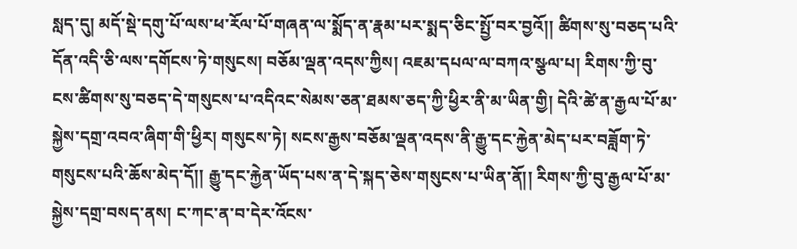སླད་དུ། མདོ་སྡེ་དགུ་པོ་ལས་ཕ་རོལ་པོ་གཞན་ལ་སྨོད་ན་རྣམ་པར་སྨད་ཅིང་སྤྱོ་བར་བྱའོ།། ཚིགས་སུ་བཅད་པའི་དོན་འདི་ཅི་ལས་དགོངས་ཏེ་གསུངས། བཅོམ་ལྡན་འདས་ཀྱིས། འཇམ་དཔལ་ལ་བཀའ་སྩལ་པ། རིགས་ཀྱི་བུ་ངས་ཚིགས་སུ་བཅད་དེ་གསུངས་པ་འདིའང་སེམས་ཅན་ཐམས་ཅད་ཀྱི་ཕྱིར་ནི་མ་ཡིན་གྱི། དེའི་ཚེ་ན་རྒྱལ་པོ་མ་སྐྱེས་དགྲ་འབའ་ཞིག་གི་ཕྱིར། གསུངས་ཏེ། སངས་རྒྱས་བཅོམ་ལྡན་འདས་ནི་རྒྱུ་དང་རྐྱེན་མེད་པར་བཟློག་ཏེ་གསུངས་པའི་ཆོས་མེད་དོ།། རྒྱུ་དང་རྐྱེན་ཡོད་པས་ན་དེ་སྐད་ཅེས་གསུངས་པ་ཡིན་ནོ།། རིགས་ཀྱི་བུ་རྒྱལ་པོ་མ་སྐྱེས་དགྲ་བསད་ནས། ང་ཀང་ན་བ་དེར་འོངས་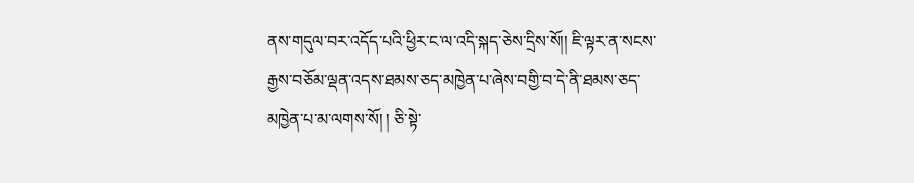ནས་གདུལ་བར་འདོད་པའི་ཕྱིར་ང་ལ་འདི་སྐད་ཅེས་དྲིས་སོ།། ཇི་ལྟར་ན་སངས་རྒྱས་བཅོམ་ལྡན་འདས་ཐམས་ཅད་མཁྱེན་པ་ཞེས་བགྱི་བ་དེ་ནི་ཐམས་ཅད་མཁྱེན་པ་མ་ལགས་སོ། ། ཅི་སྟེ་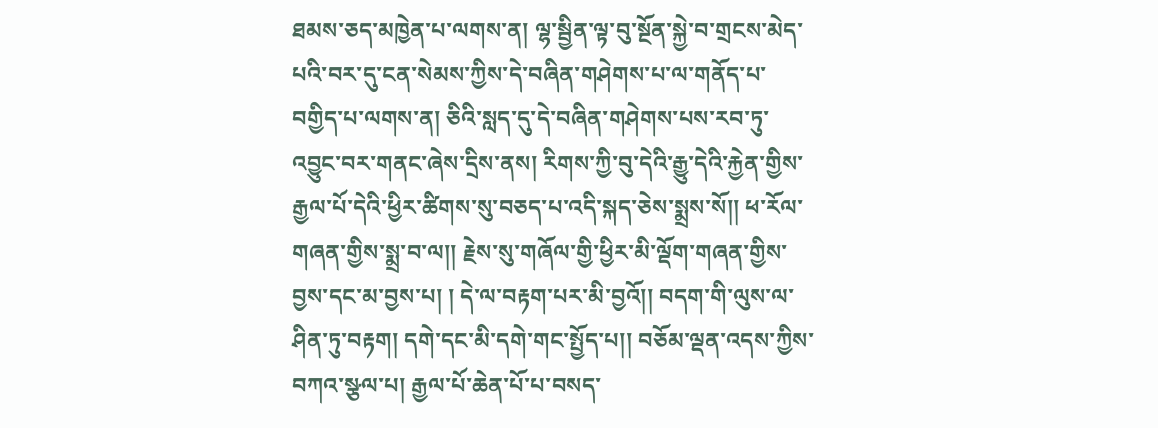ཐམས་ཅད་མཁྱེན་པ་ལགས་ན། ལྷ་སྦྱིན་ལྟ་བུ་སྔོན་སྐྱེ་བ་གྲངས་མེད་པའི་བར་དུ་ངན་སེམས་ཀྱིས་དེ་བཞིན་གཤེགས་པ་ལ་གནོད་པ་བགྱིད་པ་ལགས་ན། ཅིའི་སླད་དུ་དེ་བཞིན་གཤེགས་པས་རབ་ཏུ་འབྱུང་བར་གནང་ཞེས་དྲིས་ནས། རིགས་ཀྱི་བུ་དེའི་རྒྱུ་དེའི་རྐྱེན་གྱིས་རྒྱལ་པོ་དེའི་ཕྱིར་ཚིགས་སུ་བཅད་པ་འདི་སྐད་ཅེས་སྨྲས་སོ།། ཕ་རོལ་གཞན་གྱིས་སྨྲ་བ་ལ།། རྗེས་སུ་གཞོལ་གྱི་ཕྱིར་མི་ལྡོག་གཞན་གྱིས་བྱས་དང་མ་བྱས་པ། ། དེ་ལ་བརྟག་པར་མི་བྱའོ།། བདག་གི་ལུས་ལ་ཤིན་ཏུ་བརྟག། དགེ་དང་མི་དགེ་གང་སྤྱོད་པ།། བཅོམ་ལྡན་འདས་ཀྱིས་བཀའ་སྩལ་པ། རྒྱལ་པོ་ཆེན་པོ་པ་བསད་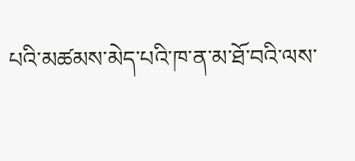པའི་མཚམས་མེད་པའི་ཁ་ན་མ་ཐོ་བའི་ལས་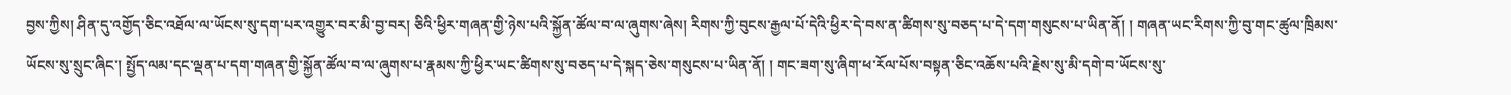བྱས་ཀྱིས། ཤིན་དུ་འགྱོད་ཅིང་འཐོལ་ལ་ཡོངས་སུ་དག་པར་འགྱུར་བར་མི་བྱ་བར། ཅིའི་ཕྱིར་གཞན་གྱི་ཉེས་པའི་སྐྱོན་ཚོལ་བ་ལ་ཞུགས་ཞེས། རིགས་ཀྱི་བུངས་རྒྱལ་པོ་དེའི་ཕྱིར་དེ་བས་ན་ཚིགས་སུ་བཅད་པ་དེ་དག་གསུངས་པ་ཡིན་ནོ། ། གཞན་ཡང་རིགས་ཀྱི་བུ་གང་ཚུལ་ཁྲིམས་ཡོངས་སུ་སྲུང་ཞིང་། སྤྱོད་ལམ་དང་ལྡན་པ་དག་གཞན་གྱི་སྐྱོན་ཚོལ་བ་ལ་ཞུགས་པ་རྣམས་ཀྱི་ཕྱིར་ཡང་ཚིགས་སུ་བཅད་པ་དེ་སྐད་ཅེས་གསུངས་པ་ཡིན་ནོ། ། གང་ཟག་སུ་ཞིག་ཕ་རོལ་པོས་བསྟན་ཅིང་འཆོས་པའི་རྗེས་སུ་མི་དགེ་བ་ཡོངས་སུ་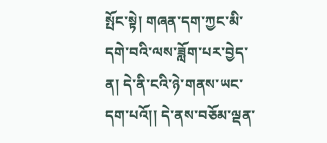སྤོང་སྟེ། གཞན་དག་ཀྱང་མི་དགེ་བའི་ལས་ཟློག་པར་བྱེད་ན། དེ་ནི་ངའི་ཉེ་གནས་ཡང་དག་པའོ།། དེ་ནས་བཅོམ་ལྡན་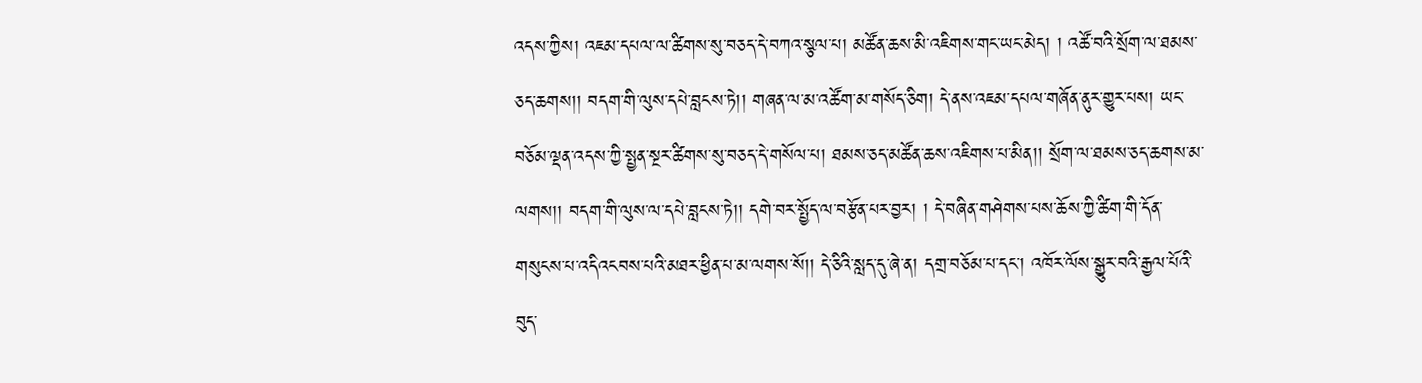འདས་ཀྱིས། འཇམ་དཔལ་ལ་ཚིགས་སུ་བཅད་དེ་བཀའ་སྩལ་པ། མཚོན་ཆས་མི་འཇིགས་གང་ཡང་མེད། ། འཚོ་བའི་སྲོག་ལ་ཐམས་ཅད་ཆགས།། བདག་གི་ལུས་དཔེ་བླངས་ཏེ།། གཞན་ལ་མ་འཚོག་མ་གསོད་ཅིག། དེ་ནས་འཇམ་དཔལ་གཞོན་ནུར་གྱུར་པས། ཡང་བཅོམ་ལྡན་འདས་ཀྱི་སྤྱན་སྔར་ཚིགས་སུ་བཅད་དེ་གསོལ་པ། ཐམས་ཅད་མཚོན་ཆས་འཇིགས་པ་མིན།། སྲོག་ལ་ཐམས་ཅད་ཆགས་མ་ལགས།། བདག་གི་ལུས་ལ་དཔེ་བླངས་ཏེ།། དགེ་བར་སྤྱོད་ལ་བརྩོན་པར་བྱར། ། དེ་བཞིན་གཤེགས་པས་ཆོས་ཀྱི་ཚིག་གི་དོན་གསུངས་པ་འདིའངབས་པའི་མཐར་ཕྱིན་པ་མ་ལགས་སོ།། དེ་ཅིའི་སླད་དུ་ཞེ་ན། དགྲ་བཅོམ་པ་དང་། འཁོར་ལོས་སྒྱུར་བའི་རྒྱལ་པོའི་བུད་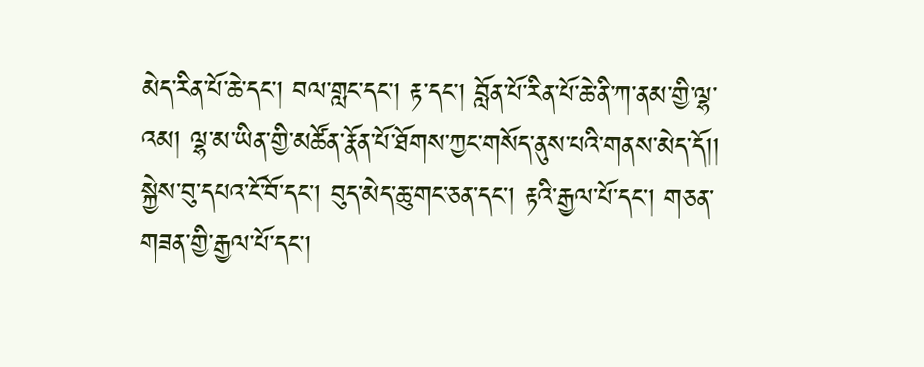མེད་རིན་པོ་ཆེ་དང་། བལ་གླང་དང་། རྟ་དང་། བློན་པོ་རིན་པོ་ཆེ་ནི་ཀ་ནམ་གྱི་ལྷ་འམ། ལྷ་མ་ཡིན་གྱི་མཚོན་རྣོན་པོ་ཐོགས་ཀྱང་གསོད་ནུས་པའི་གནས་མེད་དོ།། སྐྱེས་བུ་དཔའ་ངོ་བོ་དང་། བུད་མེད་ཆུ་གང་ཅན་དང་། རྟའི་རྒྱལ་པོ་དང་། གཅན་གཟན་གྱི་རྒྱལ་པོ་དང་།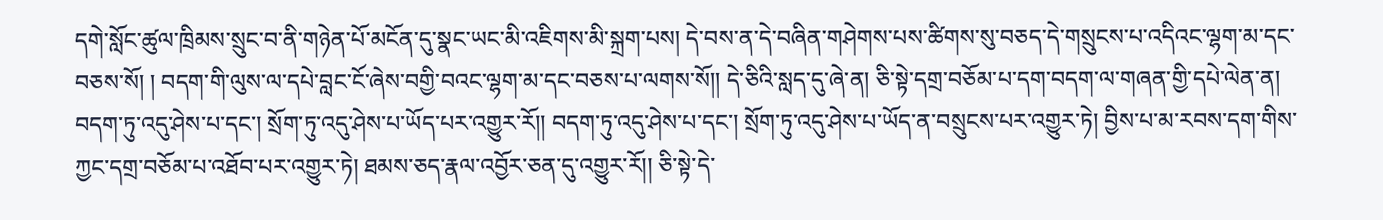དགེ་སློང་ཚུལ་ཁྲིམས་སྲུང་བ་ནི་གཉེན་པོ་མངོན་དུ་སྣང་ཡང་མི་འཇིགས་མི་སྐྲག་པས། དེ་བས་ན་དེ་བཞིན་གཤེགས་པས་ཚིགས་སུ་བཅད་དེ་གསྲུངས་པ་འདིའང་ལྷག་མ་དང་བཅས་སོ། ། བདག་གི་ལུས་ལ་དཔེ་བླང་ངོ་ཞེས་བགྱི་བའང་ལྷག་མ་དང་བཅས་པ་ལགས་སོ།། དེ་ཅིའི་སླད་དུ་ཞེ་ན། ཅི་སྟེ་དགྲ་བཅོམ་པ་དག་བདག་ལ་གཞན་གྱི་དཔེ་ལེན་ན། བདག་ཏུ་འདུ་ཤེས་པ་དང་། སྲོག་ཏུ་འདུ་ཤེས་པ་ཡོད་པར་འགྱུར་རོ།། བདག་ཏུ་འདུ་ཤེས་པ་དང་། སྲོག་ཏུ་འདུ་ཤེས་པ་ཡོད་ན་བསྲུངས་པར་འགྱུར་ཏེ། བྱིས་པ་མ་རབས་དག་གིས་ཀྱང་དགྲ་བཅོམ་པ་འཐོབ་པར་འགྱུར་ཏེ། ཐམས་ཅད་རྣལ་འབྱོར་ཅན་དུ་འགྱུར་རོ།། ཅི་སྟེ་དེ་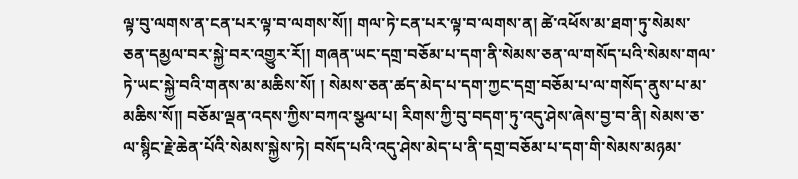ལྟ་བུ་ལགས་ན་ངན་པར་ལྟ་བ་ལགས་སོ།། གལ་ཏེ་ངན་པར་ལྟ་བ་ལགས་ན། ཚེ་འཕོས་མ་ཐག་ཏུ་སེམས་ཅན་དམྱལ་བར་སྐྱེ་བར་འགྱུར་རོ།། གཞན་ཡང་དགྲ་བཅོམ་པ་དག་ནི་སེམས་ཅན་ལ་གསོད་པའི་སེམས་གལ་ཏེ་ཡང་སྐྱེ་བའི་གནས་མ་མཆིས་སོ། ། སེམས་ཅན་ཚད་མེད་པ་དག་ཀྱང་དགྲ་བཅོམ་པ་ལ་གསོད་ནུས་པ་མ་མཆིས་སོ།། བཅོམ་ལྡན་འདས་ཀྱིས་བཀའ་སྩལ་པ། རིགས་ཀྱི་བུ་བདག་ཏུ་འདུ་ཤེས་ཞེས་བྱ་བ་ནི། སེམས་ཅ་ལ་སྙིང་རྗེ་ཆེན་པོའི་སེམས་སྐྱེས་ཏེ། བསོད་པའི་འདུ་ཤེས་མེད་པ་ནི་དགྲ་བཅོམ་པ་དག་གི་སེམས་མཉམ་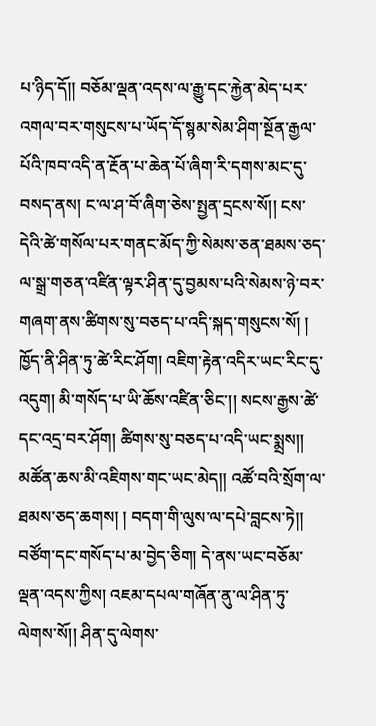པ་ཉིད་དོ།། བཅོམ་ལྡན་འདས་ལ་རྒྱུ་དང་རྐྱེན་མེད་པར་འགལ་བར་གསུངས་པ་ཡོད་དོ་སྙམ་སེམ་ཤིག་སྔོན་རྒྱལ་པོའི་ཁབ་འདི་ན་རྔོན་པ་ཆེན་པོ་ཞིག་རི་དགས་མང་དུ་བསད་ནས། ང་ལ་ཤ་བོ་ཞིག་ཅེས་སྤྱན་དྲངས་སོ།། ངས་དེའི་ཚེ་གསོལ་པར་གནང་མོད་ཀྱི་སེམས་ཅན་ཐམས་ཅད་ལ་སྒྲ་གཅན་འཛིན་ལྟར་ཤིན་དུ་བྱམས་པའི་སེམས་ཉེ་བར་གཞག་ནས་ཚིགས་སུ་བཅད་པ་འདི་སྐད་གསུངས་སོ། ། ཁྱོད་ནི་ཤིན་ཏུ་ཚེ་རིང་ཤོག། འཇིག་རྟེན་འདིར་ཡང་རིང་དུ་འདུག། མི་གསོད་པ་ཡི་ཆོས་འཛིན་ཅིང་།། སངས་རྒྱས་ཚེ་དང་འདྲ་བར་ཤོག། ཚིགས་སུ་བཅད་པ་འདི་ཡང་སྨྲས།། མཚོན་ཆས་མི་འཇིགས་གང་ཡང་མེད།། འཚོ་བའི་སྲོག་ལ་ཐམས་ཅད་ཆགས། ། བདག་གི་ལུས་ལ་དཔེ་བླངས་ཏེ།། བཙོག་དང་གསོད་པ་མ་བྱེད་ཅིག། དེ་ནས་ཡང་བཅོམ་ལྡན་འདས་ཀྱིས། འཇམ་དཔལ་གཞོན་ནུ་ལ་ཤིན་ཏུ་ལེགས་སོ།། ཤིན་དུ་ལེགས་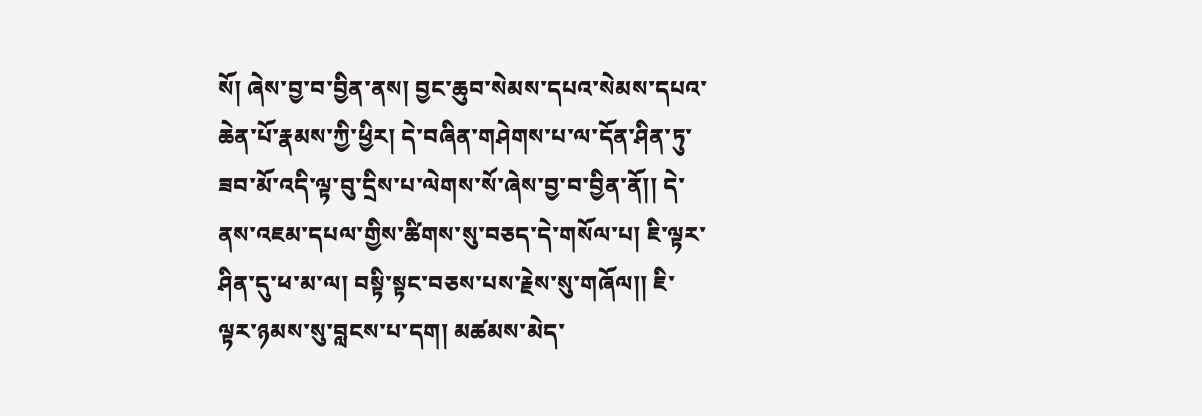སོ། ཞེས་བྱ་བ་བྱིན་ནས། བྱང་ཆུབ་སེམས་དཔའ་སེམས་དཔའ་ཆེན་པོ་རྣམས་ཀྱི་ཕྱིར། དེ་བཞིན་གཤེགས་པ་ལ་དོན་ཤིན་ཏུ་ཟབ་མོ་འདི་ལྟ་བུ་དྲིས་པ་ལེགས་སོ་ཞེས་བྱ་བ་བྱིན་ནོ།། དེ་ནས་འཇམ་དཔལ་གྱིས་ཚིགས་སུ་བཅད་དེ་གསོལ་པ། ཇི་ལྟར་ཤིན་དུ་ཕ་མ་ལ། བསྟི་སྟང་བཅས་པས་རྗེས་སུ་གཞོལ།། ཇི་ལྟར་ཉམས་སུ་བླངས་པ་དག། མཚམས་མེད་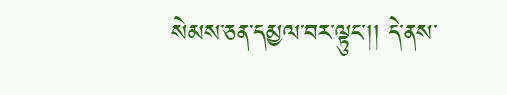སེམས་ཅན་དམྱལ་བར་ལྟུང་།། དེ་ནས་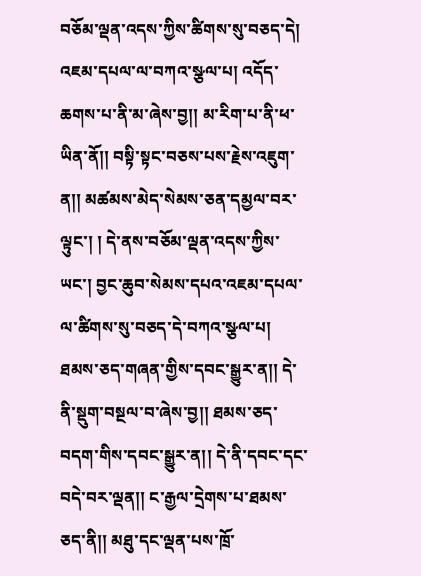བཅོམ་ལྡན་འདས་ཀྱིས་ཚིགས་སུ་བཅད་དེ། འཇམ་དཔལ་ལ་བཀའ་སྩལ་པ། འདོད་ཆགས་པ་ནི་མ་ཞེས་བྱ།། མ་རིག་པ་ནི་ཕ་ཡིན་ནོ།། བསྟི་སྟང་བཅས་པས་རྗེས་འཇུག་ན།། མཚམས་མེད་སེམས་ཅན་དམྱལ་བར་ལྟུང་། ། དེ་ནས་བཅོམ་ལྡན་འདས་ཀྱིས་ཡང་། བྱང་ཆུབ་སེམས་དཔའ་འཇམ་དཔལ་ལ་ཚིགས་སུ་བཅད་དེ་བཀའ་སྩལ་པ། ཐམས་ཅད་གཞན་གྱིས་དབང་སྒྱུར་ན།། དེ་ནི་སྡུག་བསྔལ་བ་ཞེས་བྱ།། ཐམས་ཅད་བདག་གིས་དབང་སྒྱུར་ན།། དེ་ནི་དབང་དང་བདེ་བར་ལྡན།། ང་རྒྱལ་དྲེགས་པ་ཐམས་ཅད་ནི།། མཐུ་དང་ལྡན་པས་ཁྲོ་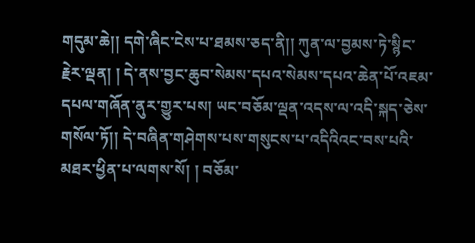གདུམ་ཆེ།། དགེ་ཞིང་ངེས་པ་ཐམས་ཅད་ནི།། ཀུན་ལ་བྱམས་ཏེ་སྙིང་རྗེར་ལྡན། ། དེ་ནས་བྱང་ཆུབ་སེམས་དཔའ་སེམས་དཔའ་ཆེན་པོ་འཇམ་དཔལ་གཞོན་ནུར་གྱུར་པས། ཡང་བཅོམ་ལྡན་འདས་ལ་འདི་སྐད་ཅེས་གསོལ་ཏོ།། དེ་བཞིན་གཤེགས་པས་གསུངས་པ་འདིའིའང་བས་པའི་མཐར་ཕྱིན་པ་ལགས་སོ། ། བཅོམ་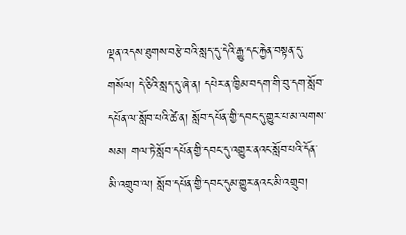ལྡན་འདས་ཐུགས་བརྩེ་བའི་སླད་དུ་དེའི་རྒྱུ་དང་རྐྱེན་བསྟན་དུ་གསོལ། དེ་ཅིའི་སླད་དུ་ཞེ་ན། དཔེར་ན་ཁྱིམ་བདག་གི་བུ་དག་སློབ་དཔོན་ལ་སློབ་པའི་ཚེ་ན། སློབ་དཔོན་གྱི་དབང་དུ་གྱུར་པ་མ་ལགས་སམ། གལ་ཏེ་སློབ་དཔོན་གྱི་དབང་དུ་འགྱུར་ནའང་སློབ་པའི་དོན་མི་འགྲུབ་ལ། སློབ་དཔོན་གྱི་དབང་དུམ་གྱུར་ནའང་མི་འགྲུབ།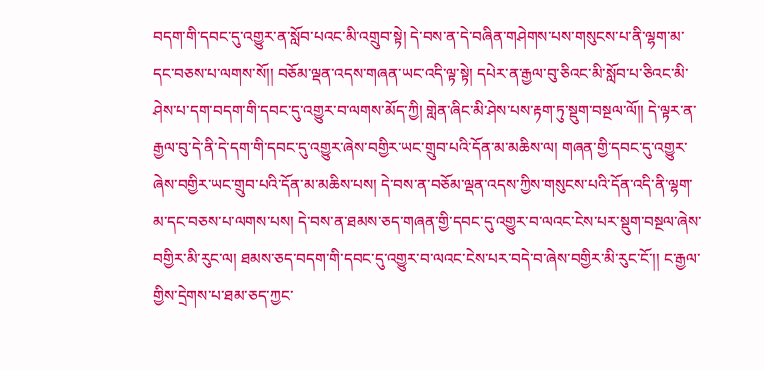བདག་གི་དབང་དུ་འགྱུར་ན་སློབ་པའང་མི་འགྲུབ་སྟེ། དེ་བས་ན་དེ་བཞིན་གཤེགས་པས་གསུངས་པ་ནི་ལྷག་མ་དང་བཅས་པ་ལགས་སོ།། བཅོམ་ལྡན་འདས་གཞན་ཡང་འདི་ལྟ་སྟེ། དཔེར་ན་རྒྱལ་བུ་ཅིའང་མི་སློབ་པ་ཅིའང་མི་ཤེས་པ་དག་བདག་གི་དབང་དུ་འགྱུར་བ་ལགས་མོད་ཀྱི། གླེན་ཞིང་མི་ཤེས་པས་རྟག་ཏུ་སྡུག་བསྔལ་ལོ།། དེ་ལྟར་ན་རྒྱལ་བུ་དེ་ནི་དེ་དག་གི་དབང་དུ་འགྱུར་ཞེས་བགྱིར་ཡང་གྲུབ་པའི་དོན་མ་མཆིས་ལ། གཞན་གྱི་དབང་དུ་འགྱུར་ཞེས་བགྱིར་ཡང་གྲུབ་པའི་དོན་མ་མཆིས་པས། དེ་བས་ན་བཅོམ་ལྡན་འདས་ཀྱིས་གསུངས་པའི་དོན་འདི་ནི་ལྷག་མ་དང་བཅས་པ་ལགས་པས། དེ་བས་ན་ཐམས་ཅད་གཞན་གྱི་དབང་དུ་འགྱུར་བ་ལའང་ངེས་པར་སྡུག་བསྔལ་ཞེས་བགྱིར་མི་རུང་ལ། ཐམས་ཅད་བདག་གི་དབང་དུ་འགྱུར་བ་ལའང་ངེས་པར་བདེ་བ་ཞེས་བགྱིར་མི་རུང་ངོ་།། ང་རྒྱལ་གྱིས་དྲེགས་པ་ཐམ་ཅད་ཀྱང་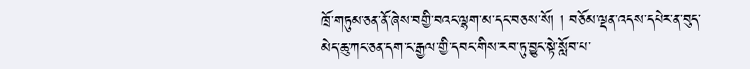ཁྲོ་གཏུམ་ཅན་ནོ་ཞེས་བགྱི་བའང་ལྷག་མ་དང་བཅས་སོ། ། བཅོམ་ལྡན་འདས་དཔེར་ན་བུད་མེད་ཆུ་ཀང་ཅན་དག་ང་རྒྱལ་གྱི་དབང་གིས་རབ་ཏུ་བྱུང་སྟེ་སློབ་པ་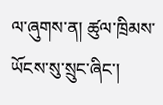ལ་ཞུགས་ན། ཚུལ་ཁྲིམས་ཡོངས་སུ་སྲུང་ཞིང་།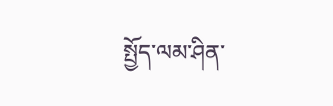སྤྱོད་ལམ་ཤིན་